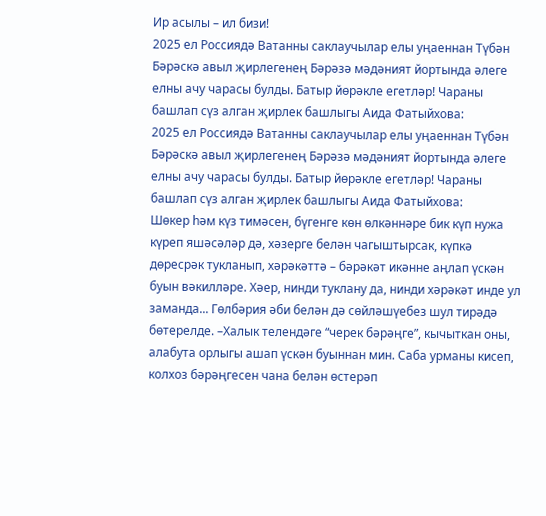Ир асылы – ил бизи!
2025 ел Россиядә Ватанны саклаучылар елы уңаеннан Түбән Бәрәскә авыл җирлегенең Бәрәзә мәдәният йортында әлеге елны ачу чарасы булды. Батыр йөрәкле егетләр! Чараны башлап сүз алган җирлек башлыгы Аида Фатыйхова:
2025 ел Россиядә Ватанны саклаучылар елы уңаеннан Түбән Бәрәскә авыл җирлегенең Бәрәзә мәдәният йортында әлеге елны ачу чарасы булды. Батыр йөрәкле егетләр! Чараны башлап сүз алган җирлек башлыгы Аида Фатыйхова:
Шөкер һәм күз тимәсен, бүгенге көн өлкәннәре бик күп нужа күреп яшәсәләр дә, хәзерге белән чагыштырсак, күпкә дөресрәк тукланып, хәрәкәттә – бәрәкәт икәнне аңлап үскән буын вәкилләре. Хәер, нинди туклану да, нинди хәрәкәт инде ул заманда... Гөлбәрия әби белән дә сөйләшүебез шул тирәдә бөтерелде. –Халык телендәге “черек бәрәңге”, кычыткан оны, алабута орлыгы ашап үскән буыннан мин. Саба урманы кисеп, колхоз бәрәңгесен чана белән өстерәп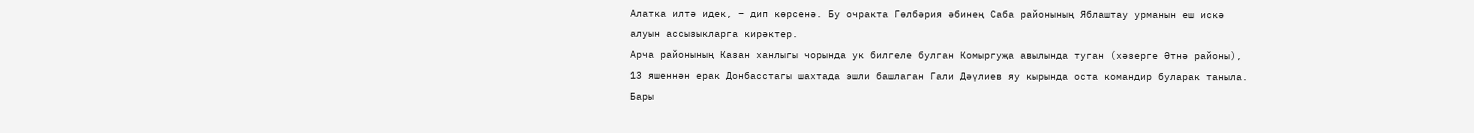Алатка илтә идек, – дип көрсенә. Бу очракта Гөлбәрия әбинең Саба районының Яблаштау урманын еш искә алуын ассызыкларга кирәктер.
Арча районының Казан ханлыгы чорында ук билгеле булган Комыргуҗа авылында туган (хәзерге Әтнә районы), 13 яшеннән ерак Донбасстагы шахтада эшли башлаган Гали Дәүлиев яу кырында оста командир буларак таныла. Бары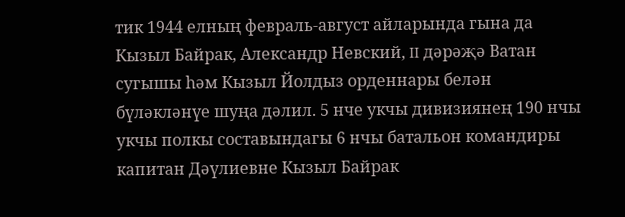тик 1944 елның февраль-август айларында гына да Кызыл Байрак, Александр Невский, II дәрәҗә Ватан сугышы һәм Кызыл Йолдыз орденнары белән бүләкләнүе шуңа дәлил. 5 нче укчы дивизиянең 190 нчы укчы полкы составындагы 6 нчы батальон командиры капитан Дәүлиевне Кызыл Байрак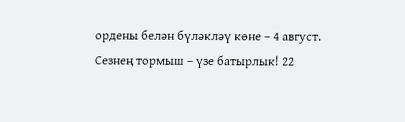ордены белән бүләкләү көне – 4 август.
Сезнең тормыш – үзе батырлык! 22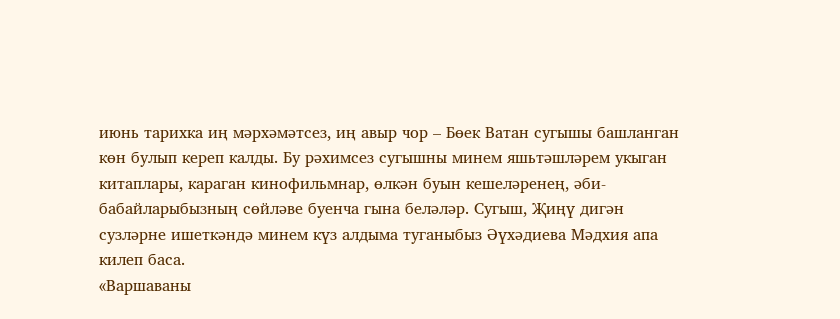июнь тарихка иң мәрхәмәтсез, иң авыр чор – Бөек Ватан сугышы башланган көн булып кереп калды. Бу рәхимсез сугышны минем яшьтәшләрем укыган китаплары, караган кинофильмнар, өлкән буын кешеләренең, әби-бабайларыбызның сөйләве буенча гына беләләр. Сугыш, Җиңү дигән сузләрне ишеткәндә минем күз алдыма туганыбыз Әүхәдиева Мәдхия апа килеп баса.
«Варшаваны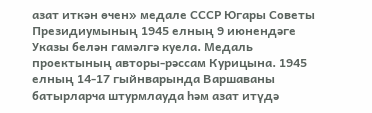азат иткән өчен» медале СССР Югары Советы Президиумының 1945 елның 9 июнендәге Указы белән гамәлгә куела. Медаль проектының авторы-рәссам Курицына. 1945 елның 14-17 гыйнварында Варшаваны батырларча штурмлауда һәм азат итүдә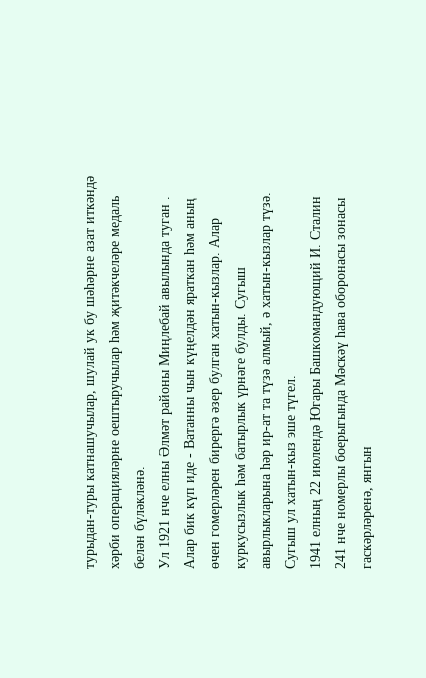турыдан-туры катнашучылар, шулай ук бу шәһәрне азат иткәндә хәрби операцияләрне оештыручылар һәм җитәкчеләре медаль белән бүләкләнә.
Ул 1921 нче елны Әлмәт районы Миңлебай авылында туган .
Алар бик күп иде - Ватанны чын күңелдән яраткан һәм аның өчен гомерләрен бирергә әзер булган хатын-кызлар. Алар куркусызлык һәм батырлык үрнәге булды. Сугыш авырлыкларына һәр ир-ат та түзә алмый, ә хатын-кызлар түзә. Сугыш ул хатын-кыз эше түгел.
1941 елның 22 июлендә Югары Башкомандующий И. Сталин 241 нче номерлы боерыгында Мәскәү һава оборонасы зонасы гаскәрләренә, янгын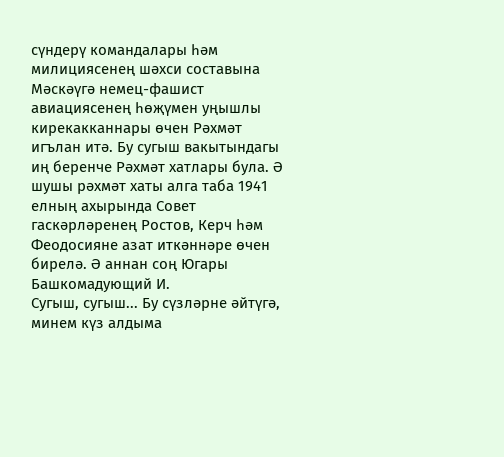сүндерү командалары һәм милициясенең шәхси составына Мәскәүгә немец-фашист авиациясенең һөҗүмен уңышлы кирекакканнары өчен Рәхмәт игълан итә. Бу сугыш вакытындагы иң беренче Рәхмәт хатлары була. Ә шушы рәхмәт хаты алга таба 1941 елның ахырында Совет гаскәрләренең Ростов, Керч һәм Феодосияне азат иткәннәре өчен бирелә. Ә аннан соң Югары Башкомадующий И.
Сугыш, сугыш... Бу сүзләрне әйтүгә, минем күз алдыма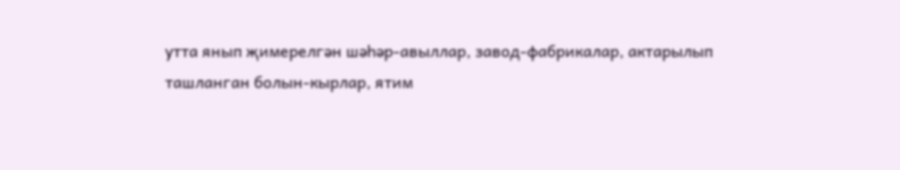утта янып җимерелгән шәһәр-авыллар, завод-фабрикалар, актарылып ташланган болын-кырлар, ятим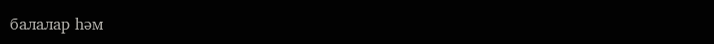балалар һәм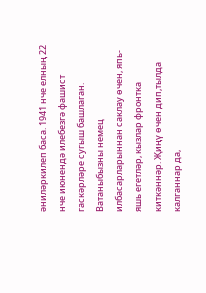әниләркилеп баса. 1941 нче елның 22 нче июнендә илебезгә фашист гаскәрләре сугыш башлаган. Ватаныбызны немец илбасарларыннан саклау өчен, япь-яшь егетләр, кызлар фронтка киткәннәр. Җиңү өчен дип,тылда калганнар да,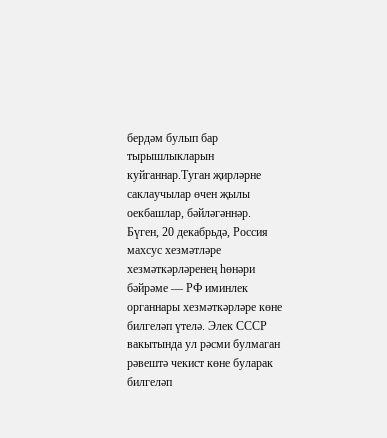бердәм булып бар тырышлыкларын куйганнар.Туган җирләрне саклаучылар өчен җылы оекбашлар, бәйләгәннәр.
Бүген, 20 декабрьдә, Россия махсус хезмәтләре хезмәткәрләренең һөнәри бәйрәме — РФ иминлек органнары хезмәткәрләре көне билгеләп үтелә. Элек СССР вакытында ул рәсми булмаган рәвештә чекист көне буларак билгеләп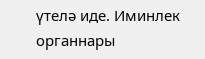үтелә иде. Иминлек органнары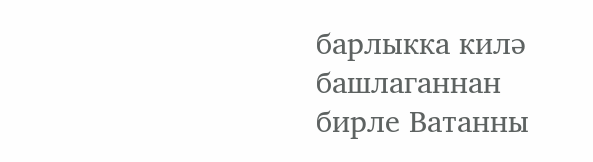барлыкка килә башлаганнан бирле Ватанны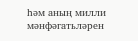һәм аның милли мәнфәгатьләрен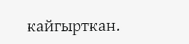кайгырткан.